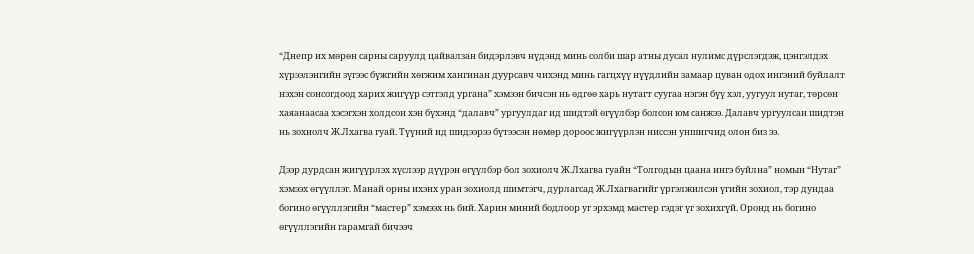“Днепр их мөрөн сарны саруулд цайвалзан бидэрлэвч нүдэнд минь солби шар атны дусал нулимс дүрслэгдэж, цэнгэлдэх хүрээлэнгийн зүгээс бүжгийн хөгжим хангинан дуурсавч чихэнд минь гагцхүү нүүдлийн замаар цуван одох ингэний буйлалт нэхэн сонсогдоод харих жигүүр сэтгэлд ургана” хэмээн бичсэн нь өдгөө харь нутагт суугаа нэгэн бүү хэл, уугуул нутаг, төрсөн хаяанаасаа хэсэгхэн холдсон хэн бүхэнд “далавч” ургуулдаг ид шидтэй өгүүлбэр болсон юм санжээ. Далавч ургуулсан шидтэн нь зохиолч Ж.Лхагва гуай. Түүний ид шидээрээ бүтээсэн нөмөр дороос жигүүрлэн ниссэн уншигчид олон биз ээ.

Дээр дурдсан жигүүрлэх хүслээр дүүрэн өгүүлбэр бол зохиолч Ж.Лхагва гуайн “Толгодын цаана ингэ буйлна” номын “Нутаг” хэмээх өгүүллэг. Манай орны ихэнх уран зохиолд шимтэгч, дурлагсад Ж.Лхагвагийг үргэлжилсэн үгийн зохиол, тэр дундаа богино өгүүллэгийн “мастер” хэмээх нь бий. Харин миний бодлоор уг эрхэмд мастер гэдэг үг зохихгүй. Оронд нь богино өгүүллэгийн гарамгай бичээч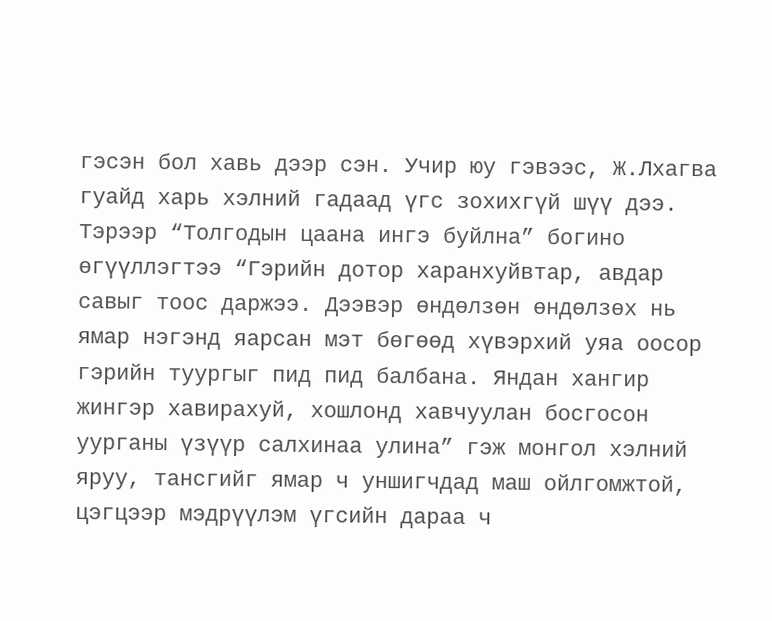гэсэн бол хавь дээр сэн. Учир юу гэвээс, Ж.Лхагва гуайд харь хэлний гадаад үгс зохихгүй шүү дээ. Тэрээр “Толгодын цаана ингэ буйлна” богино өгүүллэгтээ “Гэрийн дотор харанхуйвтар, авдар савыг тоос даржээ. Дээвэр өндөлзөн өндөлзөх нь ямар нэгэнд яарсан мэт бөгөөд хүвэрхий уяа оосор гэрийн туургыг пид пид балбана. Яндан хангир жингэр хавирахуй, хошлонд хавчуулан босгосон уурганы үзүүр салхинаа улина” гэж монгол хэлний яруу, тансгийг ямар ч уншигчдад маш ойлгомжтой, цэгцээр мэдрүүлэм үгсийн дараа ч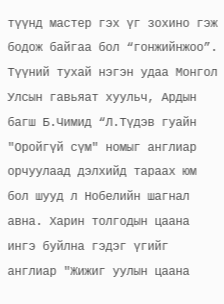түүнд мастер гэх үг зохино гэж бодож байгаа бол “гонжийнжоо”.
Түүний тухай нэгэн удаа Монгол Улсын гавьяат хуульч, Ардын багш Б.Чимид “Л.Түдэв гуайн "Оройгүй сүм" номыг англиар орчуулаад дэлхийд тараах юм бол шууд л Нобелийн шагнал авна. Харин толгодын цаана ингэ буйлна гэдэг үгийг англиар "Жижиг уулын цаана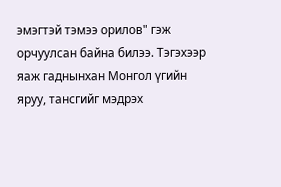эмэгтэй тэмээ орилов" гэж орчуулсан байна билээ. Тэгэхээр яаж гаднынхан Монгол үгийн яруу, тансгийг мэдрэх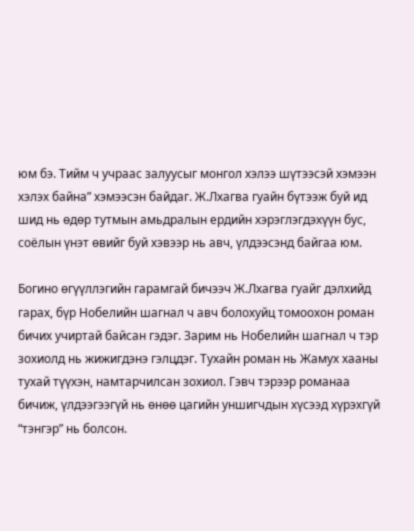юм бэ. Тийм ч учраас залуусыг монгол хэлээ шүтээсэй хэмээн хэлэх байна” хэмээсэн байдаг. Ж.Лхагва гуайн бүтээж буй ид шид нь өдөр тутмын амьдралын ердийн хэрэглэгдэхүүн бус, соёлын үнэт өвийг буй хэвээр нь авч, үлдээсэнд байгаа юм.

Богино өгүүллэгийн гарамгай бичээч Ж.Лхагва гуайг дэлхийд гарах, бүр Нобелийн шагнал ч авч болохуйц томоохон роман бичих учиртай байсан гэдэг. Зарим нь Нобелийн шагнал ч тэр зохиолд нь жижигдэнэ гэлцдэг. Тухайн роман нь Жамух хааны тухай түүхэн, намтарчилсан зохиол. Гэвч тэрээр романаа бичиж, үлдээгээгүй нь өнөө цагийн уншигчдын хүсээд хүрэхгүй “тэнгэр” нь болсон.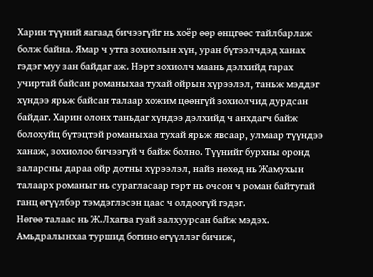Харин түүний яагаад бичээгүйг нь хоёр өөр өнцгөөс тайлбарлаж болж байна. Ямар ч утга зохиолын хүн, уран бүтээлчдэд ханах гэдэг муу зан байдаг аж. Нэрт зохиолч маань дэлхийд гарах учиртай байсан романыхаа тухай ойрын хүрээлэл, таньж мэддэг хүндээ ярьж байсан талаар хожим цөөнгүй зохиолчид дурдсан байдаг. Харин олонх таньдаг хүндээ дэлхийд ч анхдагч байж болохуйц бүтэцтэй романыхаа тухай ярьж явсаар, улмаар түүндээ ханаж, зохиолоо бичээгүй ч байж болно. Түүнийг бурхны оронд заларсны дараа ойр дотны хүрээлэл, найз нөхөд нь Жамухын талаарх романыг нь сурагласаар гэрт нь очсон ч роман байтугай ганц өгүүлбэр тэмдэглэсэн цаас ч олдоогүй гэдэг.
Нөгөө талаас нь Ж.Лхагва гуай залхуурсан байж мэдэх. Амьдралынхаа туршид богино өгүүллэг бичиж,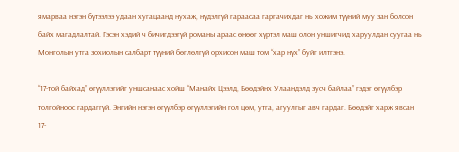ямарваа нэгэн бүтээлээ удаан хугацаанд нухаж, нүдэлгүй гараасаа гаргачихдаг нь хожим түүний муу зан болсон байх магадлалтай. Гэсэн хэдий ч бичигдээгүй романы араас өнөөг хүртэл маш олон уншигчид харуулдан суугаа нь Монголын утга зохиолын салбарт түүний бөглөлгүй орхисон маш том “хар нүх” буйг илтгэнэ.

“17-той байхад” өгүүллэгийг уншсанаас хойш “Манайх Цээлд, Бөөдэйнх Улаандэлд зусч байлаа” гэдэг өгүүлбэр толгойноос гардаггүй. Энгийн нэгэн өгүүлбэр өгүүллэгийн гол цөм, утга, агуулгыг авч гардаг. Бөөдэйг харж явсан 17-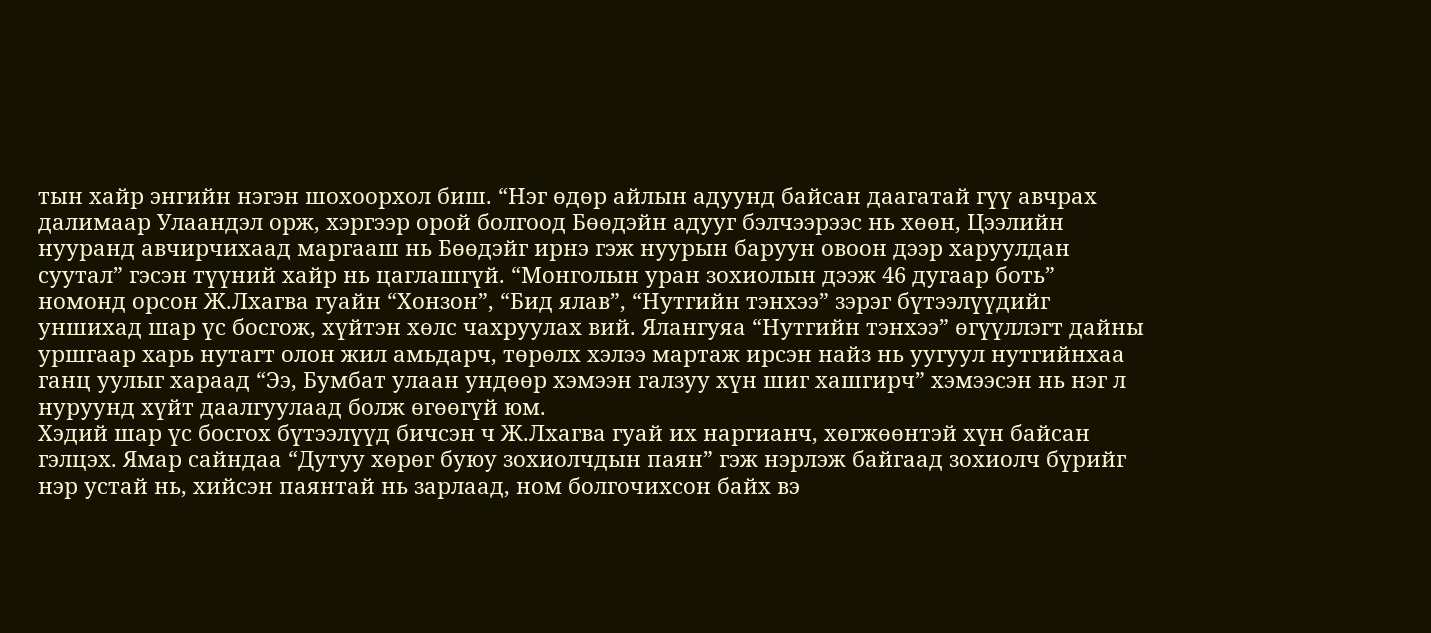тын хайр энгийн нэгэн шохоорхол биш. “Нэг өдөр айлын адуунд байсан даагатай гүү авчрах далимаар Улаандэл орж, хэргээр орой болгоод Бөөдэйн адууг бэлчээрээс нь хөөн, Цээлийн нууранд авчирчихаад маргааш нь Бөөдэйг ирнэ гэж нуурын баруун овоон дээр харуулдан суутал” гэсэн түүний хайр нь цаглашгүй. “Монголын уран зохиолын дээж 46 дугаар боть” номонд орсон Ж.Лхагва гуайн “Хонзон”, “Бид ялав”, “Нутгийн тэнхээ” зэрэг бүтээлүүдийг уншихад шар үс босгож, хүйтэн хөлс чахруулах вий. Ялангуяа “Нутгийн тэнхээ” өгүүллэгт дайны уршгаар харь нутагт олон жил амьдарч, төрөлх хэлээ мартаж ирсэн найз нь уугуул нутгийнхаа ганц уулыг хараад “Ээ, Бумбат улаан ундөөр хэмээн галзуу хүн шиг хашгирч” хэмээсэн нь нэг л нуруунд хүйт даалгуулаад болж өгөөгүй юм.
Хэдий шар үс босгох бүтээлүүд бичсэн ч Ж.Лхагва гуай их наргианч, хөгжөөнтэй хүн байсан гэлцэх. Ямар сайндаа “Дутуу хөрөг буюу зохиолчдын паян” гэж нэрлэж байгаад зохиолч бүрийг нэр устай нь, хийсэн паянтай нь зарлаад, ном болгочихсон байх вэ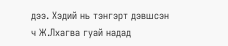дээ. Хэдий нь тэнгэрт дэвшсэн ч Ж.Лхагва гуай надад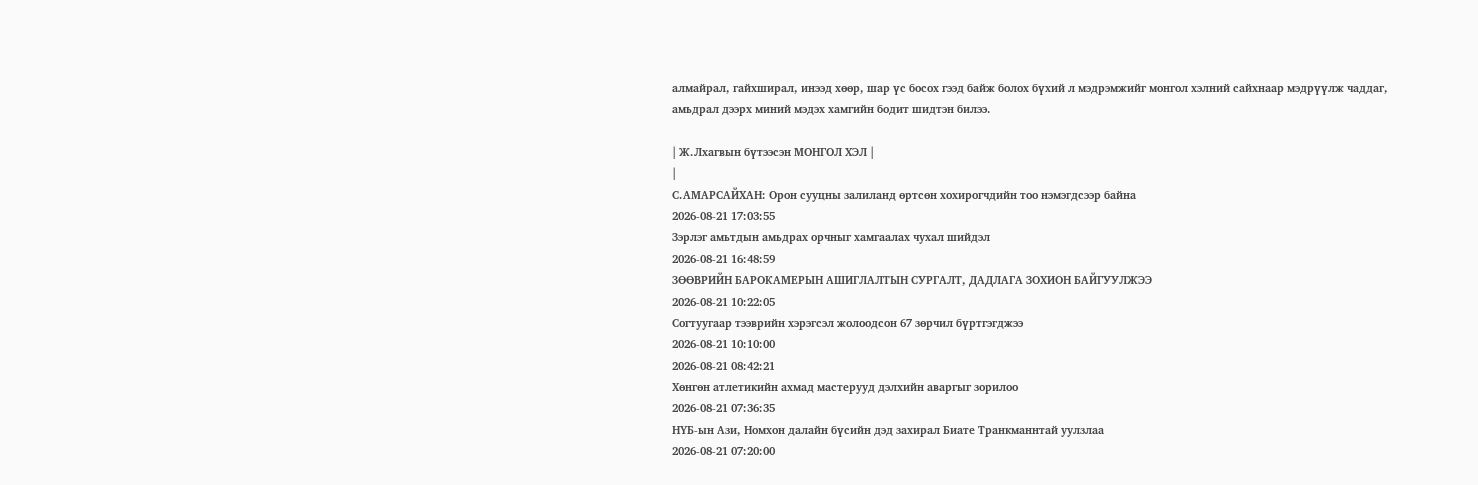алмайрал, гайхширал, инээд хөөр, шар үс босох гээд байж болох бүхий л мэдрэмжийг монгол хэлний сайхнаар мэдрүүлж чаддаг, амьдрал дээрх миний мэдэх хамгийн бодит шидтэн билээ.

| Ж.Лхагвын бүтээсэн МОНГОЛ ХЭЛ |
|
С.АМАРСАЙХАН: Орон сууцны залиланд өртсөн хохирогчдийн тоо нэмэгдсээр байна
2026-08-21 17:03:55
Зэрлэг амьтдын амьдрах орчныг хамгаалах чухал шийдэл
2026-08-21 16:48:59
ЗӨӨВРИЙН БАРОКАМЕРЫН АШИГЛАЛТЫН СУРГАЛТ, ДАДЛАГА ЗОХИОН БАЙГУУЛЖЭЭ
2026-08-21 10:22:05
Согтуугаар тээврийн хэрэгсэл жолоодсон 67 зөрчил бүртгэгджээ
2026-08-21 10:10:00
2026-08-21 08:42:21
Хөнгөн атлетикийн ахмад мастерууд дэлхийн аваргыг зорилоо
2026-08-21 07:36:35
НҮБ-ын Ази, Номхон далайн бүсийн дэд захирал Биате Транкманнтай уулзлаа
2026-08-21 07:20:00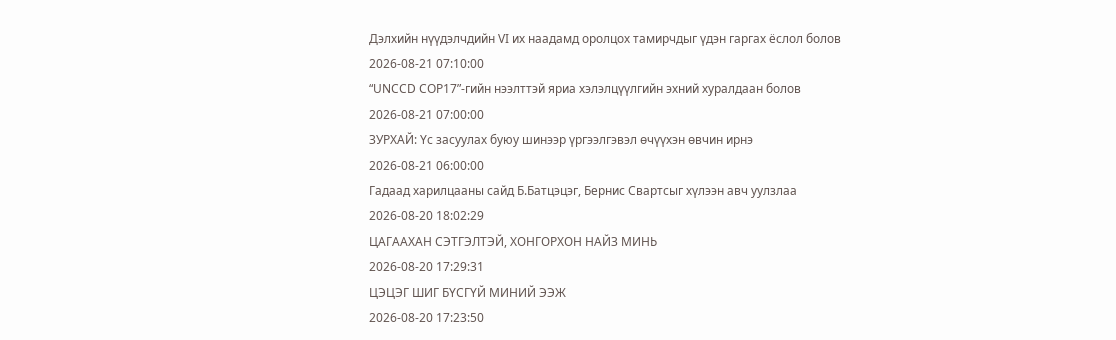Дэлхийн нүүдэлчдийн VI их наадамд оролцох тамирчдыг үдэн гаргах ёслол болов
2026-08-21 07:10:00
“UNCCD COP17”-гийн нээлттэй яриа хэлэлцүүлгийн эхний хуралдаан болов
2026-08-21 07:00:00
ЗУРХАЙ: Үс засуулах буюу шинээр үргээлгэвэл өчүүхэн өвчин ирнэ
2026-08-21 06:00:00
Гадаад харилцааны сайд Б.Батцэцэг, Бернис Свартсыг хүлээн авч уулзлаа
2026-08-20 18:02:29
ЦАГААХАН СЭТГЭЛТЭЙ, ХОНГОРХОН НАЙЗ МИНЬ
2026-08-20 17:29:31
ЦЭЦЭГ ШИГ БҮСГҮЙ МИНИЙ ЭЭЖ
2026-08-20 17:23:50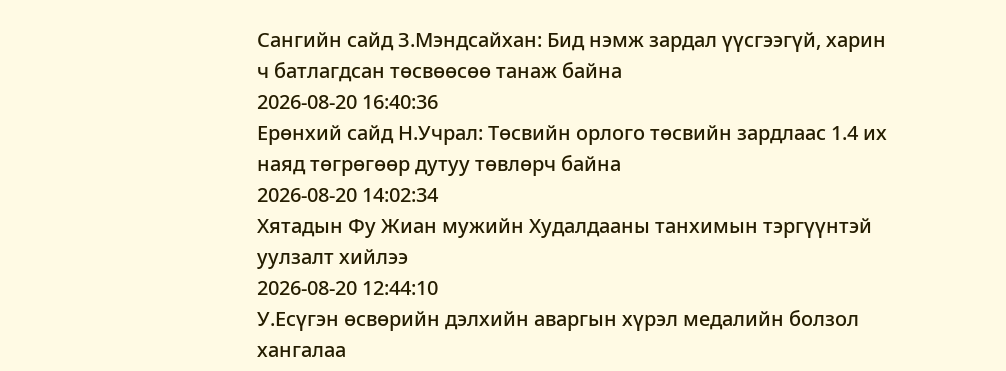Сангийн сайд З.Мэндсайхан: Бид нэмж зардал үүсгээгүй, харин ч батлагдсан төсвөөсөө танаж байна
2026-08-20 16:40:36
Ерөнхий сайд Н.Учрал: Төсвийн орлого төсвийн зардлаас 1.4 их наяд төгрөгөөр дутуу төвлөрч байна
2026-08-20 14:02:34
Хятадын Фу Жиан мужийн Худалдааны танхимын тэргүүнтэй уулзалт хийлээ
2026-08-20 12:44:10
У.Есүгэн өсвөрийн дэлхийн аваргын хүрэл медалийн болзол хангалаа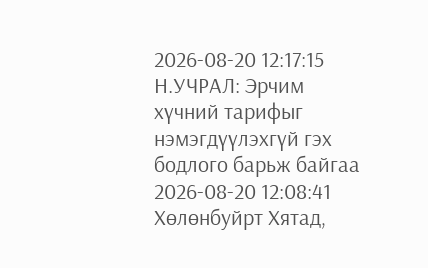2026-08-20 12:17:15
Н.УЧРАЛ: Эрчим хүчний тарифыг нэмэгдүүлэхгүй гэх бодлого барьж байгаа
2026-08-20 12:08:41
Хөлөнбуйрт Хятад,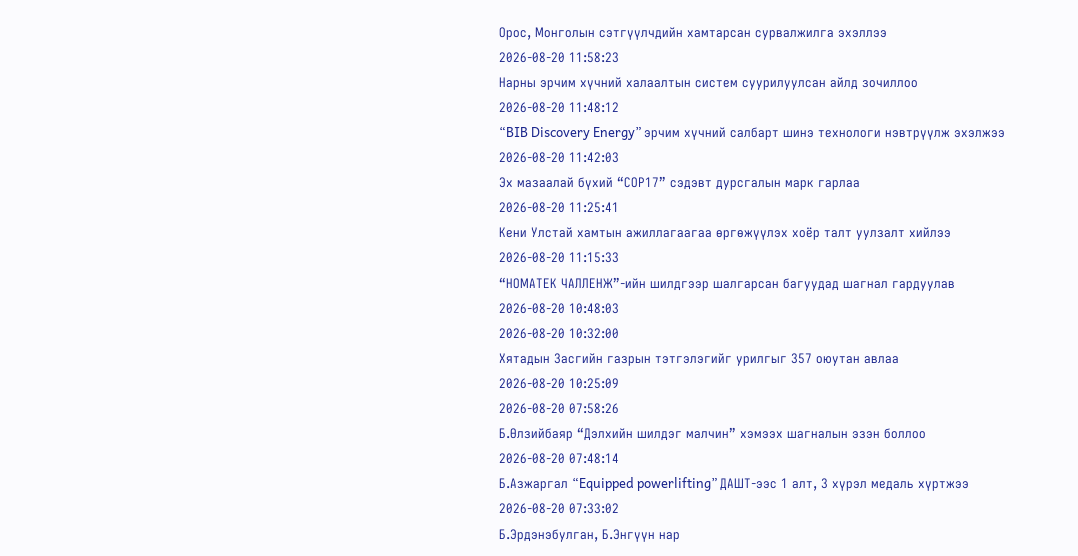Орос, Монголын сэтгүүлчдийн хамтарсан сурвалжилга эхэллээ
2026-08-20 11:58:23
Нарны эрчим хүчний халаалтын систем суурилуулсан айлд зочиллоо
2026-08-20 11:48:12
“BIB Discovery Energy” эрчим хүчний салбарт шинэ технологи нэвтрүүлж эхэлжээ
2026-08-20 11:42:03
Эх мазаалай бүхий “СОР17” сэдэвт дурсгалын марк гарлаа
2026-08-20 11:25:41
Кени Улстай хамтын ажиллагаагаа өргөжүүлэх хоёр талт уулзалт хийлээ
2026-08-20 11:15:33
“НОМАТЕК ЧАЛЛЕНЖ”-ийн шилдгээр шалгарсан багуудад шагнал гардуулав
2026-08-20 10:48:03
2026-08-20 10:32:00
Хятадын Засгийн газрын тэтгэлэгийг урилгыг 357 оюутан авлаа
2026-08-20 10:25:09
2026-08-20 07:58:26
Б.Өлзийбаяр “Дэлхийн шилдэг малчин” хэмээх шагналын эзэн боллоо
2026-08-20 07:48:14
Б.Азжаргал “Equipped powerlifting” ДАШТ-ээс 1 алт, 3 хүрэл медаль хүртжээ
2026-08-20 07:33:02
Б.Эрдэнэбулган, Б.Энгүүн нар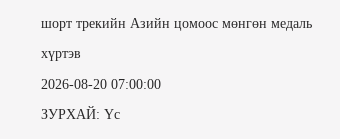шорт трекийн Азийн цомоос мөнгөн медаль хүртэв
2026-08-20 07:00:00
ЗУРХАЙ: Үс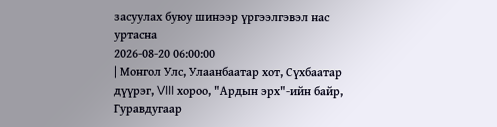засуулах буюу шинээр үргээлгэвэл нас уртасна
2026-08-20 06:00:00
| Монгол Улс, Улаанбаатар хот, Сүхбаатар дүүрэг, VIII хороо, "Ардын эрх"-ийн байр, Гуравдугаар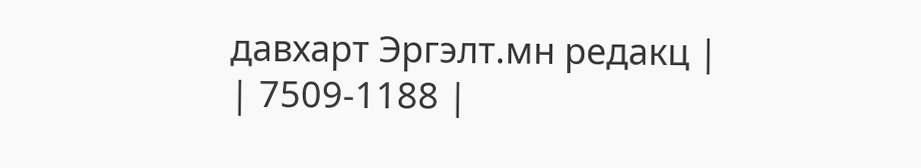давхарт Эргэлт.мн редакц |
| 7509-1188 |